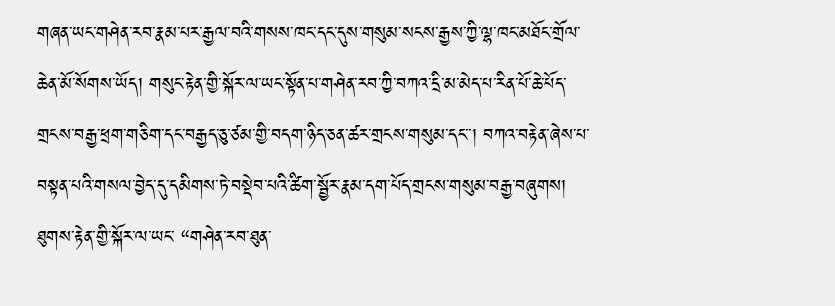གཞན་ཡང་གཤེན་རབ་རྣམ་པར་རྒྱལ་བའི་གསས་ཁང་དང་དུས་གསུམ་སངས་རྒྱས་ཀྱི་ལྷ་ཁང་མཐོང་གྲོལ་ཆེན་མོ་སོགས་ཡོད། གསུང་རྟེན་གྱི་སྐོར་ལ་ཡང་སྟོན་པ་གཤེན་རབ་ཀྱི་བཀའ་དྲི་མ་མེད་པ་རིན་པོ་ཆེ་པོད་གྲངས་བརྒྱ་ཕྲག་གཅིག་དང་བརྒྱད་ཅུ་ཙམ་གྱི་བདག་ཉིད་ཅན་ཚར་གྲངས་གསུམ་དང་་། བཀའ་བརྟེན་ཞེས་པ་བསྟན་པའི་གསལ་བྱེད་དུ་དམིགས་ཏེ་བསྡེབ་པའི་ཚིག་སྦྱོར་རྣམ་དག་པོད་གྲངས་གསུམ་བརྒྱ་བཞུགས། ཐུགས་རྟེན་གྱི་སྐོར་ལ་ཡང་ ‘‘གཤེན་རབ་ཐུན་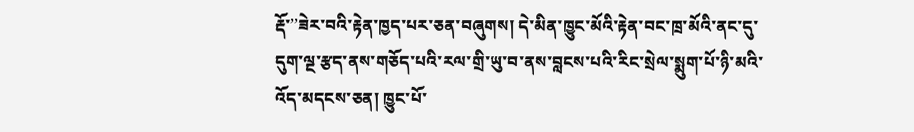རྡོ་’’ཟེར་བའི་རྟེན་ཁྱད་པར་ཅན་བཞུགས། དེ་མིན་ཁྱུང་མོའི་རྟེན་བང་ཁྲ་མོའི་ནང་དུ་དུག་ལྔ་རྩད་ནས་གཅོད་པའི་རལ་གྲི་ཡུ་བ་ནས་བླངས་པའི་རིང་སྲེལ་སྨུག་པོ་ཉི་མའི་འོད་མདངས་ཅན། ཁྱུང་པོ་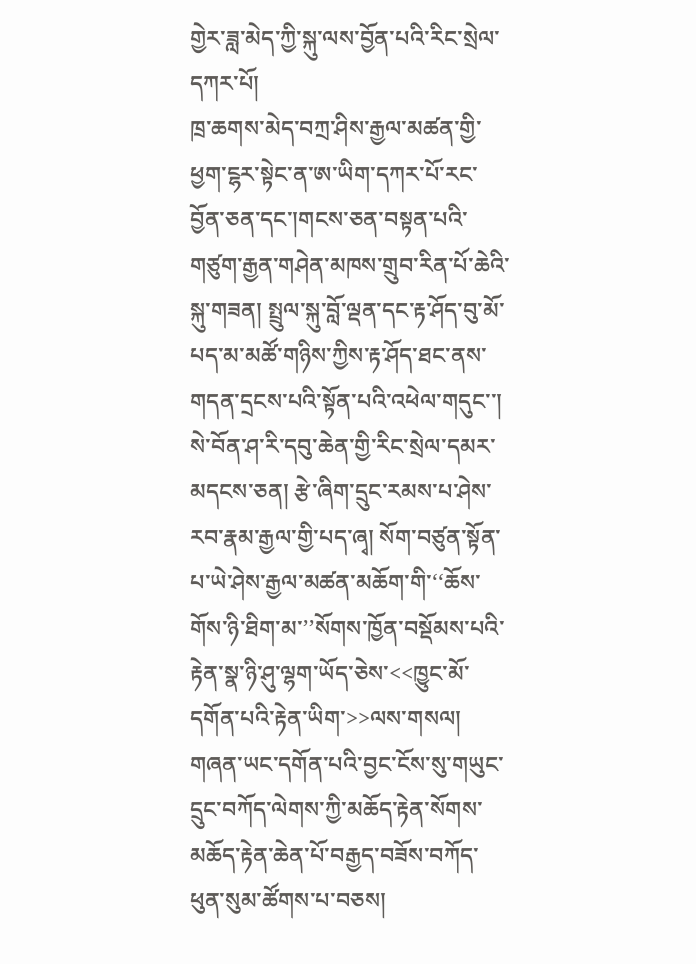གྱེར་ཟླ་མེད་ཀྱི་སྐུ་ལས་བྱོན་པའི་རིང་སྲེལ་དཀར་པོ།
ཁྲ་ཆགས་མེད་བཀྲ་ཤིས་རྒྱལ་མཚན་གྱི་ཕྱག་ངྷར་སྟེང་ན་ཨ་ཡིག་དཀར་པོ་རང་བྱོན་ཅན་དང་།གངས་ཅན་བསྟན་པའི་གཙུག་རྒྱན་གཤེན་མཁས་གྲུབ་རིན་པོ་ཆེའི་སྐུ་གཟན། སྤྲུལ་སྐུ་བློ་ལྡན་དང་རྟ་ཤོད་བུ་མོ་པད་མ་མཚོ་གཉིས་ཀྱིས་རྟ་ཤོད་ཐང་ནས་གདན་དྲངས་པའི་སྟོན་པའི་འཕེལ་གདུང་་། སེ་བོན་ཤ་རི་དབུ་ཆེན་གྱི་རིང་སྲེལ་དམར་མདངས་ཅན། རྩེ་ཞིག་དྲུང་རམས་པ་ཤེས་རབ་རྣམ་རྒྱལ་གྱི་པད་ཞྭ། སོག་བཙུན་སྟོན་པ་ཡེ་ཤེས་རྒྱལ་མཚན་མཆོག་གི་‘‘ཆོས་གོས་ཉི་ཐིག་མ་’’སོགས་ཁྱོན་བསྡོམས་པའི་རྟེན་སྣ་ཉི་ཤུ་ལྷག་ཡོད་ཅེས་<<ཁྱུང་མོ་དགོན་པའི་རྟེན་ཡིག་>>ལས་གསལ།
གཞན་ཡང་དགོན་པའི་བྱང་ངོས་སུ་གཡུང་དྲུང་བཀོད་ལེགས་ཀྱི་མཆོད་རྟེན་སོགས་མཆོད་རྟེན་ཆེན་པོ་བརྒྱད་བཟོས་བཀོད་ཕུན་སུམ་ཚོགས་པ་བཅས།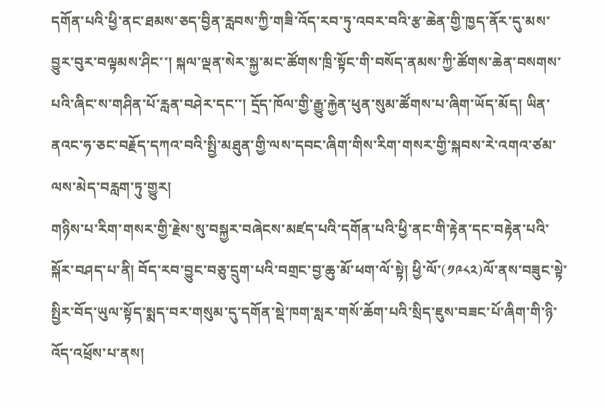དགོན་པའི་ཕྱི་ནང་ཐམས་ཅད་བྱིན་རླབས་ཀྱི་གཟི་འོད་རབ་ཏུ་འབར་བའི་རྩ་ཆེན་གྱི་ཁྱད་ནོར་དུ་མས་བྱུར་བུར་བལྟམས་ཤིང་་། སྐལ་ལྡན་སེར་སྐྱ་མང་ཚོགས་ཁྲི་སྟོང་གི་བསོད་ནམས་ཀྱི་ཚོགས་ཆེན་བསགས་པའི་ཞིང་ས་གཤིན་པོ་རླན་བཤེར་དང་་། དྲོད་ཁོལ་གྱི་རྒྱུ་རྐྱེན་ཕུན་སུམ་ཚོགས་པ་ཞིག་ཡོད་མོད། ཡིན་ནའང་ཧ་ཅང་བརྗོད་དཀའ་བའི་སྤྱི་མཐུན་གྱི་ལས་དབང་ཞིག་གིས་རིག་གསར་གྱི་སྐབས་རེ་འགའ་ཙམ་ལས་མེད་བརླག་ཏུ་གྱུར།
གཉིས་པ་རིག་གསར་གྱི་རྗེས་སུ་བསྐྱར་བཞེངས་མཛད་པའི་དགོན་པའི་ཕྱི་ནང་གི་རྟེན་དང་བརྟེན་པའི་སྐོར་བཤད་པ་ནི། བོད་རབ་བྱུང་བཅུ་དྲུག་པའི་བགྲང་བྱ་ཆུ་མོ་ཕག་ལོ་སྟེ། ཕྱི་ལོ་(༡༩༨༢)ལོ་ནས་བཟུང་སྟེ་སྤྱིར་བོད་ཡུལ་སྟོད་སྨད་བར་གསུམ་དུ་དགོན་སྡེ་ཁག་སླར་གསོ་ཆོག་པའི་སྲིད་ཇུས་བཟང་པོ་ཞིག་གི་ཉི་འོད་འཕྲོས་པ་ནས།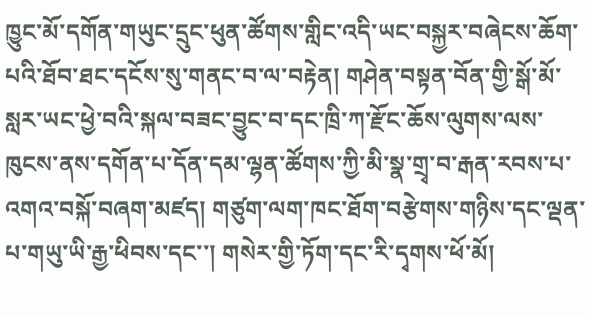ཁྱུང་མོ་དགོན་གཡུང་དྲུང་ཕུན་ཚོགས་གླིང་འདི་ཡང་བསྐྱར་བཞེངས་ཆོག་པའི་ཐོབ་ཐང་དངོས་སུ་གནང་བ་ལ་བརྟེན། གཤེན་བསྟན་བོན་གྱི་སྒོ་མོ་སླར་ཡང་ཕྱེ་བའི་སྐལ་བཟང་བྱུང་བ་དང་ཁྲི་ཀ་རྫོང་ཆོས་ལུགས་ལས་ཁུངས་ནས་དགོན་པ་དོན་དམ་ལྷན་ཚོགས་ཀྱི་མི་སྣ་གྲྭ་བ་རྒན་རབས་པ་འགའ་བསྐོ་བཞག་མཛད། གཙུག་ལག་ཁང་ཐོག་བརྩེགས་གཉིས་དང་ལྡན་པ་གཡུ་ཡི་རྒྱ་ཕིབས་དང་་། གསེར་གྱི་ཏོག་དང་རི་དྭགས་ཕོ་མོ།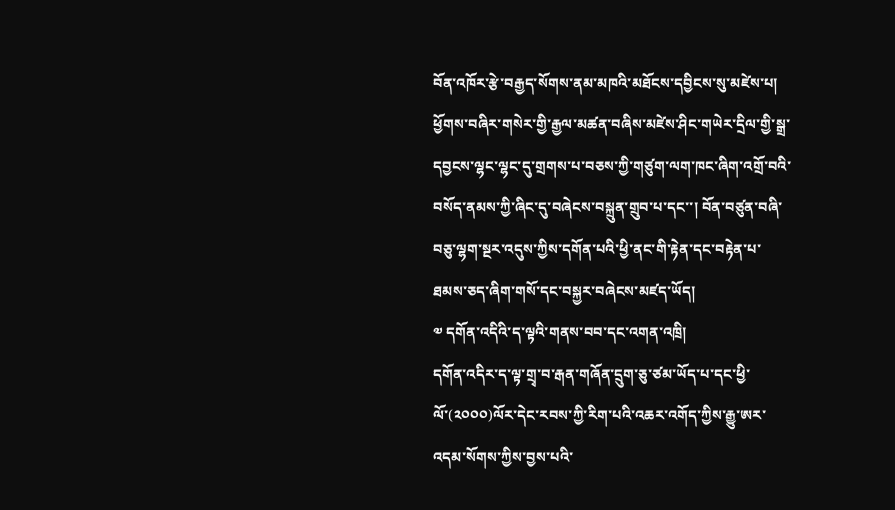བོན་འཁོར་རྩེ་བརྒྱད་སོགས་ནམ་མཁའི་མཐོངས་དབྱིངས་སུ་མཛེས་པ། ཕྱོགས་བཞིར་གསེར་གྱི་རྒྱལ་མཚན་བཞིས་མཛེས་ཤིང་གཡེར་དྲིལ་གྱི་སྒྲ་དབྱངས་ལྷང་ལྷང་དུ་གྲགས་པ་བཅས་ཀྱི་གཙུག་ལག་ཁང་ཞིག་འགྲོ་བའི་བསོད་ནམས་ཀྱི་ཞིང་དུ་བཞེངས་བསྐྲུན་གྲུབ་པ་དང་་། བོན་བཙུན་བཞི་བཅུ་ལྷག་སྔར་འདུས་ཀྱིས་དགོན་པའི་ཕྱི་ནང་གི་རྟེན་དང་བརྟེན་པ་ཐམས་ཅད་ཞིག་གསོ་དང་བསྐྱར་བཞེངས་མཛད་ཡོད།
༧ དགོན་འདིའི་ད་ལྟའི་གནས་བབ་དང་འགན་འཁྲི།
དགོན་འདིར་ད་ལྟ་གྲྭ་བ་རྒན་གཞོན་དྲུག་ཅུ་ཙམ་ཡོད་པ་དང་ཕྱི་ལོ་(༢༠༠༠)ལོར་དེང་རབས་ཀྱི་རིག་པའི་འཆར་འགོད་ཀྱིས་རྒྱུ་ཨར་འདམ་སོགས་ཀྱིས་བྱས་པའི་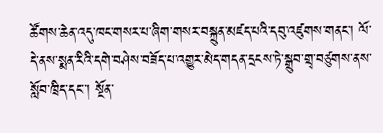ཚོགས་ཆེན་འདུ་ཁང་གསར་པ་ཞིག་གསར་བསྐྲུན་མཛད་པའི་དབུ་འཛུགས་གནང་། ལོ་དེ་ནས་སྨན་རིའི་དགེ་བཤེས་བཟོད་པ་འགྱུར་མེད་གདན་དྲངས་ཏེ་སྒྲུབ་གྲྭ་བཙུགས་ནས་སློབ་ཁྲིད་དང་་། སྔོན་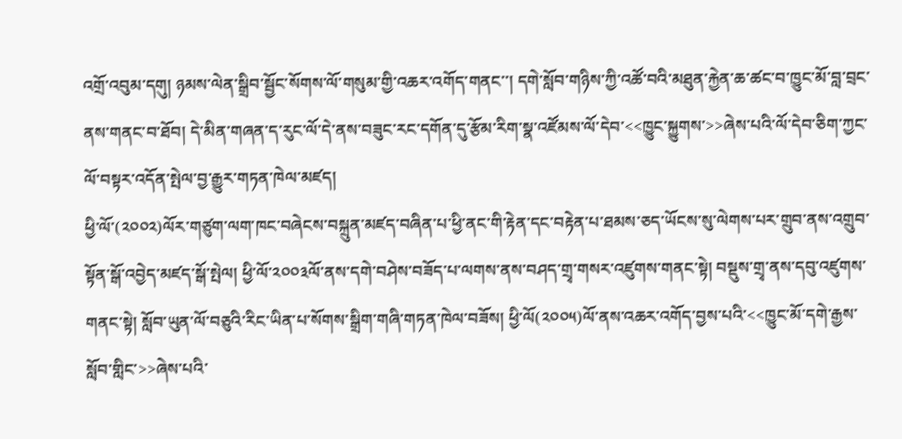འགྲོ་འབུམ་དགུ། ཉམས་ལེན་སྒྲིབ་སྦྱོང་སོགས་ལོ་གསུམ་གྱི་འཆར་འགོད་གནང་་། དགེ་སློབ་གཉིས་ཀྱི་འཚོ་བའི་མཐུན་རྐྱེན་ཆ་ཚང་བ་ཁྱུང་མོ་བླ་བྲང་ནས་གནང་བ་ཐོབ། དེ་མིན་གཞན་ད་རུང་ལོ་དེ་ནས་བཟུང་རང་དགོན་དུ་རྩོམ་རིག་སྣ་འཛོམས་ལོ་དེབ་<<ཁྱུང་སྐྱུགས་>>ཞེས་པའི་ལོ་དེབ་ཅིག་ཀྱང་ལོ་བསྟར་འདོན་སྤེལ་བྱ་རྒྱུར་གཏན་ཁེལ་མཛད།
ཕྱི་ལོ་(༢༠༠༢)ལོར་གཙུག་ལག་ཁང་བཞེངས་བསྐྲུན་མཛད་བཞིན་པ་ཕྱི་ནང་གི་རྟེན་དང་བརྟེན་པ་ཐམས་ཅད་ཡོངས་སུ་ལེགས་པར་གྲུབ་ནས་འགྲུབ་སྟོན་སྒོ་འབྱེད་མཛད་སྒོ་སྤེལ། ཕྱི་ལོ་༢༠༠༣ལོ་ནས་དགེ་བཤེས་བཟོད་པ་ལགས་ནས་བཤད་གྲྭ་གསར་འཛུགས་གནང་སྟེ། བསྡུས་གྲྭ་ནས་དབུ་འཛུགས་གནང་སྟེ། སློབ་ཡུན་ལོ་བཅུའི་རིང་ཡིན་པ་སོགས་སྒྲིག་གཞི་གཏན་ཁེལ་བཟོས། ཕྱི་ལོ(༢༠༠༥)ལོ་ནས་འཆར་འགོད་བྱས་པའི་<<ཁྱུང་མོ་དགེ་རྒྱས་སློབ་གླིང་>>ཞེས་པའི་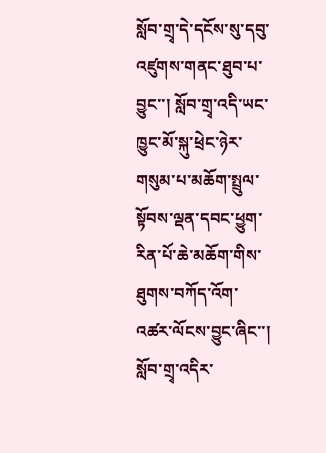སློབ་གྲྭ་དེ་དངོས་སུ་དབུ་འཛུགས་གནང་ཐུབ་པ་བྱུང་་། སློབ་གྲྭ་འདི་ཡང་ཁྱུང་མོ་སྐུ་ཕྲེང་ཉེར་གསུམ་པ་མཆོག་སྤྲུལ་སྟོབས་ལྡན་དབང་ཕྱུག་རིན་པོ་ཆེ་མཆོག་གིས་ཐུགས་བཀོད་འོག་འཚར་ལོངས་བྱུང་ཞིང་་། སློབ་གྲྭ་འདིར་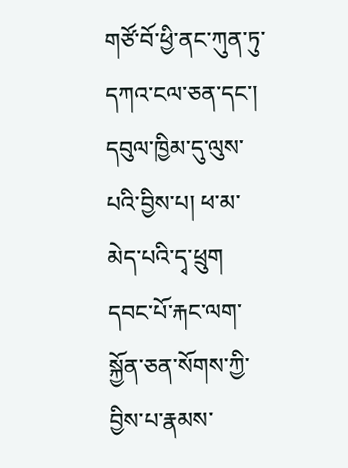གཙོ་བོ་ཕྱི་ནང་ཀུན་ཏུ་དཀའ་ངལ་ཅན་དང་། དབུལ་ཁྱིམ་དུ་ལུས་པའི་བྱིས་པ། ཕ་མ་མེད་པའི་དྭ་ཕྲུག དབང་པོ་རྐང་ལག་སྐྱོན་ཅན་སོགས་ཀྱི་བྱིས་པ་རྣམས་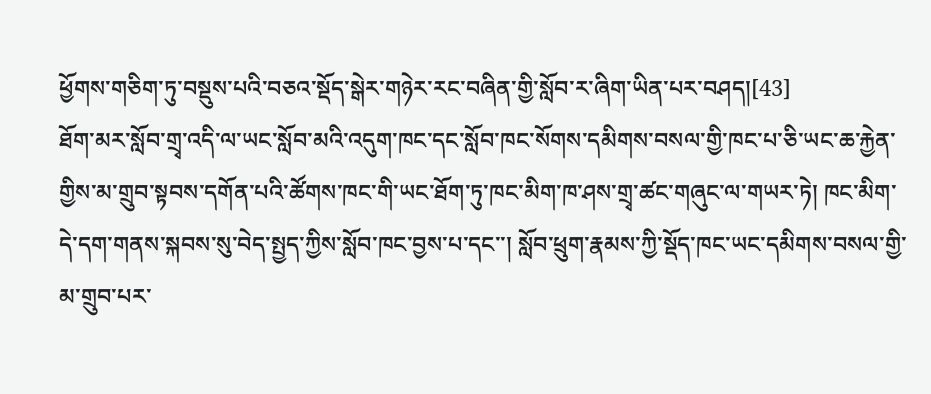ཕྱོགས་གཅིག་ཏུ་བསྡུས་པའི་བཅའ་སྡོད་སྒེར་གཉེར་རང་བཞིན་གྱི་སློབ་ར་ཞིག་ཡིན་པར་བཤད།[43]
ཐོག་མར་སློབ་གྲྭ་འདི་ལ་ཡང་སློབ་མའི་འདུག་ཁང་དང་སློབ་ཁང་སོགས་དམིགས་བསལ་གྱི་ཁང་པ་ཅི་ཡང་ཆ་རྐྱེན་གྱིས་མ་གྲུབ་སྟབས་དགོན་པའི་ཚོགས་ཁང་གི་ཡང་ཐོག་ཏུ་ཁང་མིག་ཁ་ཤས་གྲྭ་ཚང་གཞུང་ལ་གཡར་ཏེ། ཁང་མིག་དེ་དག་གནས་སྐབས་སུ་བེད་སྤྱད་ཀྱིས་སློབ་ཁང་བྱས་པ་དང་་། སློབ་ཕྲུག་རྣམས་ཀྱི་སྡོད་ཁང་ཡང་དམིགས་བསལ་གྱི་མ་གྲུབ་པར་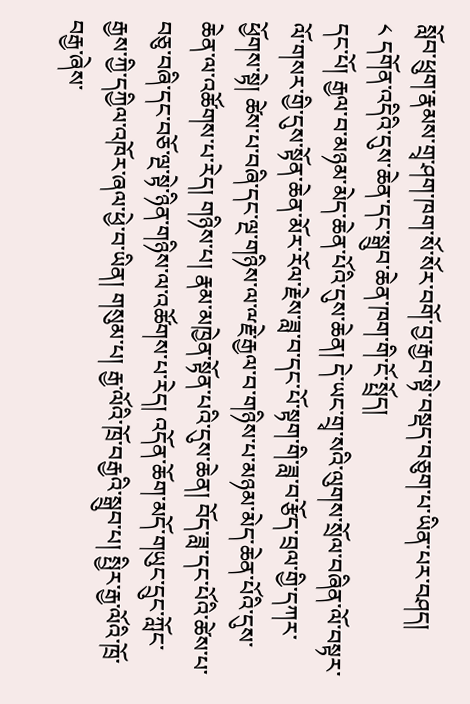སློབ་ཕྲུག་རྣམས་གྲྭ་ཤག་ཁག་སོ་སོར་བགོ་བྱ་རྒྱབ་སྟེ་བསྡད་བཅུག་པ་ཡིན་པར་བཤད།
༨ དགོན་འདིའི་དུས་ཆེན་དང་སྒྲུབ་ཆེན་ཁག་གི་ངོ་སྤྲོད།
དང་པོ། རྒྱལ་བ་མཉམ་མེད་ཆེན་པོའི་དུས་ཆེན། དེ་ཡང་གྲྭ་སའི་ལུགས་སྲོལ་བཞིན་ལོ་བསྟར་ལོ་གསར་གྱི་དུས་སྟོན་ཆེན་མོར་རོལ་རྗེས་ཟླ་བ་དང་པོ་སྟག་གི་ཟླ་བ་རྩོད་བྲལ་གྱི་དཀར་ཕྱོགས་སྟེ། ཚེས་པ་བཞི་དང་ལྔ་གཉིས་ལ་ྋརྗེ་རྒྱལ་བ་གཉིས་པ་མཉམ་མེད་ཆེན་པོའི་དུས་ཆེན་ལ་འཚོགས་པ་རེད། གཉིས་པ། རྣམ་མཁྱེན་སྟོན་པའི་དུས་ཆེན། བོད་ཟླ་དང་པོའི་ཚེས་པ་བཅུ་བཞི་དང་བཅོ་ལྔ་སྟེ་ཉིན་གཉིས་ལ་འཚོགས་པ་རེད། འདོན་ཆོག་མདོ་གཡུང་དྲུང་ཀློང་རྒྱས་ཀྱི་དཀྱིལ་འཁོར་ཞལ་ཕྱེ་བ་ཡིན། གསུམ་པ། རྒྱ་ལོའི་ཁྲོ་བརྒྱའི་སྒྲུབ་པ། སྤྱིར་རྒྱ་ལོའི་ཁྲོ་བརྒྱ་ཞེས་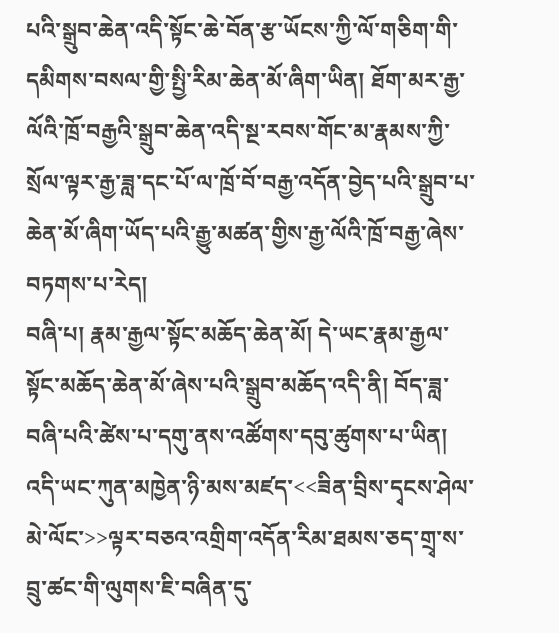པའི་སྒྲུབ་ཆེན་འདི་སྟོང་ཆེ་བོན་རྩ་ཡོངས་ཀྱི་ལོ་གཅིག་གི་དམིགས་བསལ་གྱི་སྤྱི་རིམ་ཆེན་མོ་ཞིག་ཡིན། ཐོག་མར་རྒྱ་ལོའི་ཁྲོ་བརྒྱའི་སྒྲུབ་ཆེན་འདི་སྔ་རབས་གོང་མ་རྣམས་ཀྱི་སྲོལ་ལྟར་རྒྱ་ཟླ་དང་པོ་ལ་ཁྲོ་བོ་བརྒྱ་འདོན་བྱེད་པའི་སྒྲུབ་པ་ཆེན་མོ་ཞིག་ཡོད་པའི་རྒྱུ་མཚན་གྱིས་རྒྱ་ལོའི་ཁྲོ་བརྒྱ་ཞེས་བཏགས་པ་རེད།
བཞི་པ། རྣམ་རྒྱལ་སྟོང་མཆོད་ཆེན་མོ། དེ་ཡང་རྣམ་རྒྱལ་སྟོང་མཆོད་ཆེན་མོ་ཞེས་པའི་སྒྲུབ་མཆོད་འདི་ནི། བོད་ཟླ་བཞི་པའི་ཚེས་པ་དགུ་ནས་འཚོགས་དབུ་ཚུགས་པ་ཡིན། འདི་ཡང་ཀུན་མཁྱེན་ཉི་མས་མཛད་<<ཟིན་བྲིས་དྭངས་ཤེལ་མེ་ལོང་>>ལྟར་བཅའ་འགྲིག་འདོན་རིམ་ཐམས་ཅད་གྲྭ་ས་བྲུ་ཚང་གི་ལུགས་ཇི་བཞིན་དུ་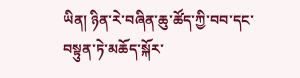ཡིན། ཉིན་རེ་བཞིན་ཆུ་ཚོད་ཀྱི་བབ་དང་བསྟུན་ཏེ་མཆོད་སྐོར་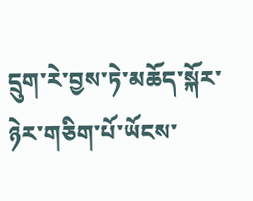དྲུག་རེ་བྱས་ཏེ་མཆོད་སྐོར་ཉེར་གཅིག་པོ་ཡོངས་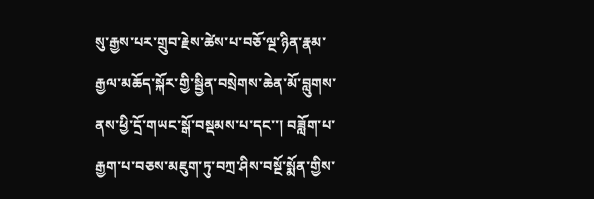སུ་རྒྱས་པར་གྲུབ་རྗེས་ཚེས་པ་བཅོ་ལྔ་ཉིན་རྣམ་རྒྱལ་མཆོད་སྐོར་གྱི་སྦྱིན་བསྲེགས་ཆེན་མོ་བླུགས་ནས་ཕྱི་དྲོ་གཡང་སྒོ་བསྡམས་པ་དང་་། བཟློག་པ་རྒྱག་པ་བཅས་མཇུག་ཏུ་བཀྲ་ཤིས་བསྔོ་སྨོན་གྱིས་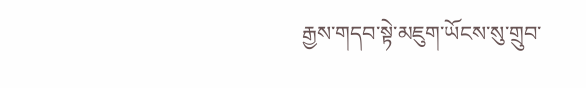རྒྱས་གདབ་སྟེ་མཇུག་ཡོངས་སུ་གྲུབ་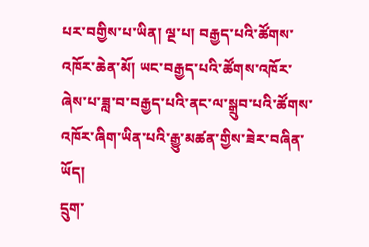པར་བགྱིས་པ་ཡིན། ལྔ་པ། བརྒྱད་པའི་ཚོགས་འཁོར་ཆེན་མོ། ཡང་བརྒྱད་པའི་ཚོགས་འཁོར་ཞེས་པ་ཟླ་བ་བརྒྱད་པའི་ནང་ལ་སྒྲུབ་པའི་ཚོགས་འཁོར་ཞིག་ཡིན་པའི་རྒྱུ་མཚན་གྱིས་ཟེར་བཞིན་ཡོད།
དྲུག་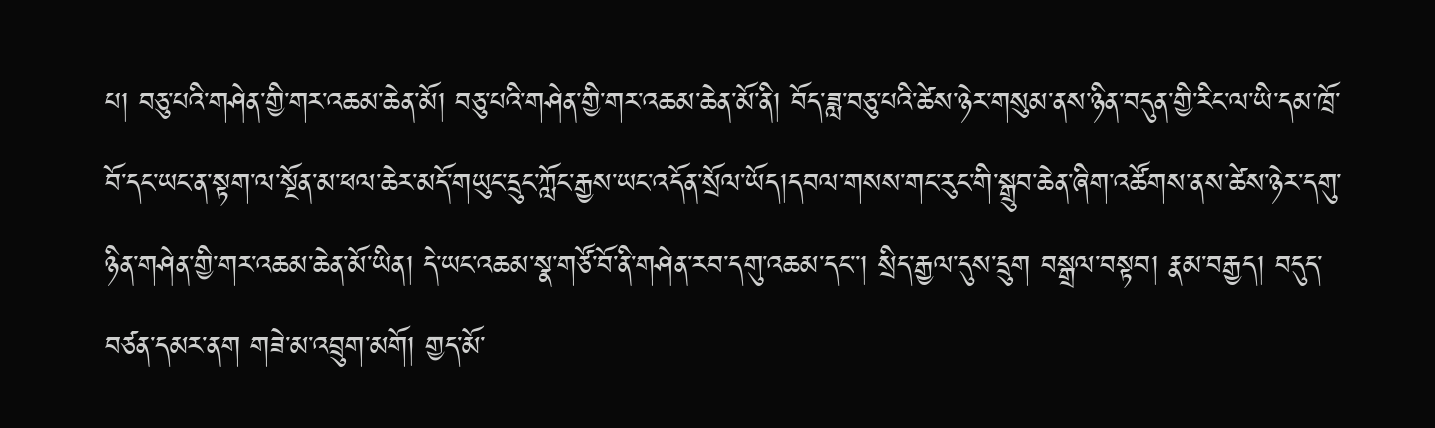པ། བཅུ་པའི་གཤེན་གྱི་གར་འཆམ་ཆེན་མོ། བཅུ་པའི་གཤེན་གྱི་གར་འཆམ་ཆེན་མོ་ནི། བོད་ཟླ་བཅུ་པའི་ཚེས་ཉེར་གསུམ་ནས་ཉིན་བདུན་གྱི་རིང་ལ་ཡི་དམ་ཁྲོ་བོ་དང་ཡང་ན་སྟག་ལ་སྔོན་མ་ཕལ་ཆེར་མདོ་གཡུང་དྲུང་ཀློང་རྒྱས་ཡང་འདོན་སྲོལ་ཡོད།དབལ་གསས་གང་རུང་གི་སྒྲུབ་ཆེན་ཞིག་འཚོགས་ནས་ཚེས་ཉེར་དགུ་ཉིན་གཤེན་གྱི་གར་འཆམ་ཆེན་མོ་ཡིན། དེ་ཡང་འཆམ་སྣ་གཙོ་བོ་ནི་གཤེན་རབ་དགུ་འཆམ་དང་་། སྲིད་རྒྱལ་དུས་དྲུག བསྒྲལ་བསྟབ། རྣམ་བརྒྱད། བདུད་བཙན་དམར་ནག གཟེ་མ་འབྲུག་མགོ། གྱད་མོ་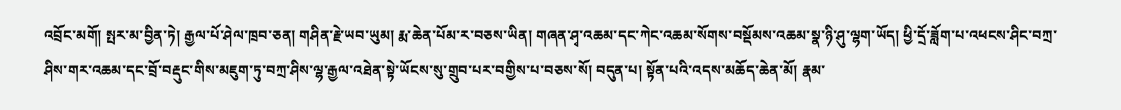འབྲོང་མགོ། སྤར་མ་བྱིན་ཏེ། རྒྱལ་པོ་ཤེལ་ཁྲབ་ཅན། གཤིན་རྗེ་ཡབ་ཡུམ། རྨ་ཆེན་པོམ་ར་བཅས་ཡིན། གཞན་ཤྭ་འཆམ་དང་ཀེང་འཆམ་སོགས་བསྡོམས་འཆམ་སྣ་ཉི་ཤུ་ལྷག་ཡོད། ཕྱི་དྲོ་ཟློག་པ་འཕངས་ཤིང་བཀྲ་ཤིས་གར་འཆམ་དང་བྲོ་བརྡུང་གིས་མཇུག་ཏུ་བཀྲ་ཤིས་ལྷ་རྒྱལ་འཐེན་སྟེ་ཡོངས་སུ་གྲུབ་པར་བགྱིས་པ་བཅས་སོ། བདུན་པ། སྟོན་པའི་འདས་མཆོད་ཆེན་མོ། རྣམ་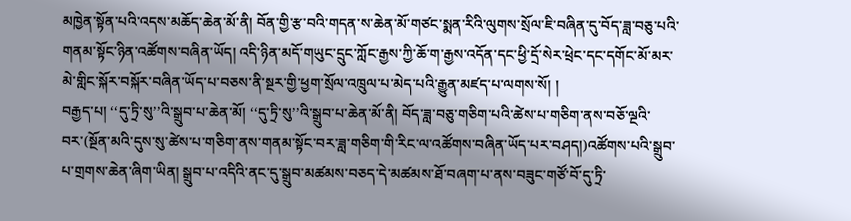མཁྱེན་སྟོན་པའི་འདས་མཆོད་ཆེན་མོ་ནི། བོན་གྱི་རྩ་བའི་གདན་ས་ཆེན་མོ་གཙང་སྨན་རིའི་ལུགས་སྲོལ་ཇི་བཞིན་དུ་བོད་ཟླ་བཅུ་པའི་གནམ་སྟོང་ཉིན་འཚོགས་བཞིན་ཡོད། འདི་ཉིན་མདོ་གཡུང་དྲུང་ཀློང་རྒྱས་ཀྱི་ཆོ་ག་རྒྱས་འདོན་དང་ཕྱི་དྲོ་སེར་ཕྲེང་དང་དགོང་མོ་མར་མེ་གླིང་སྐོར་བསྐོར་བཞིན་ཡོད་པ་བཅས་ནི་སྔར་གྱི་ཕྱག་སྲོལ་འཁྲུལ་པ་མེད་པའི་རྒྱུན་མཛད་པ་ལགས་སོ། །
བརྒྱད་པ། ‘‘དུ་ཏྲི་སུ’’འི་སྒྲུབ་པ་ཆེན་མོ། ‘‘དུ་ཏྲི་སུ’’འི་སྒྲུབ་པ་ཆེན་མོ་ནི། བོད་ཟླ་བཅུ་གཅིག་པའི་ཚེས་པ་གཅིག་ནས་བཅོ་ལྔའི་བར་(སྔོན་མའི་དུས་སུ་ཚེས་པ་གཅིག་ནས་གནམ་སྟོང་བར་ཟླ་གཅིག་གི་རིང་ལ་འཚོགས་བཞིན་ཡོད་པར་བཤད།)འཚོགས་པའི་སྒྲུབ་པ་གྲགས་ཆེན་ཞིག་ཡིན། སྒྲུབ་པ་འདིའི་ནང་དུ་སྒྲུབ་མཚམས་བཅད་དེ་མཚམས་ཐོ་བཞག་པ་ནས་བཟུང་གཙོ་བོ་དུ་ཏྲི་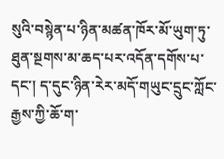སུའི་བསྙེན་པ་ཉིན་མཚན་ཁོར་མོ་ཡུག་ཏུ་ཐུན་སྔགས་མ་ཆད་པར་འདོན་དགོས་པ་དང་། ད་དུང་ཉིན་རེར་མདོ་གཡུང་དྲུང་ཀློང་རྒྱས་ཀྱི་ཆོ་ག་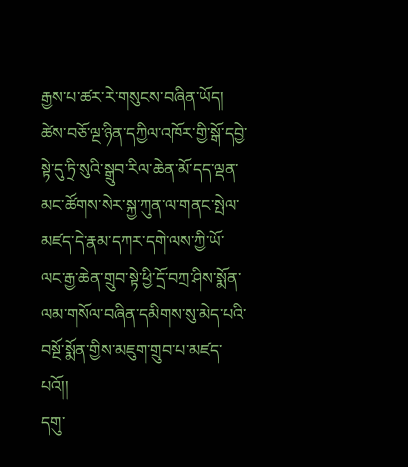རྒྱས་པ་ཚར་རེ་གསུངས་བཞིན་ཡོད། ཚེས་བཅོ་ལྔ་ཉིན་དཀྱིལ་འཁོར་གྱི་སྒོ་དབྱེ་སྟེ་དུ་ཏྲི་སུའི་སྒྲུབ་རིལ་ཆེན་མོ་དད་ལྡན་མང་ཚོགས་སེར་སྐྱ་ཀུན་ལ་གནང་སྤེལ་མཛད་དེ་རྣམ་དཀར་དགེ་ལས་ཀྱི་ཡོ་ལང་རྒྱ་ཆེན་གྲུབ་སྟེ་ཕྱི་དྲོ་བཀྲ་ཤིས་སྨོན་ལམ་གསོལ་བཞིན་དམིགས་སུ་མེད་པའི་བསྔོ་སྨོན་གྱིས་མཇུག་གྲུབ་པ་མཛད་པའོ།།
དགུ་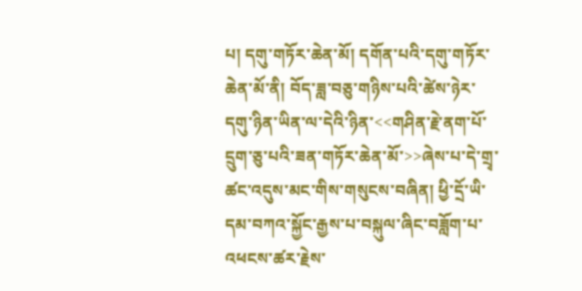པ། དགུ་གཏོར་ཆེན་མོ། དགོན་པའི་དགུ་གཏོར་ཆེན་མོ་ནི། བོད་ཟླ་བཅུ་གཉིས་པའི་ཚེས་ཉེར་དགུ་ཉིན་ཡིན་ལ་དེའི་ཉིན་<<གཤིན་རྗེ་ནག་པོ་དྲུག་ཅུ་པའི་ཟན་གཏོར་ཆེན་མོ་>>ཞེས་པ་དེ་གྲྭ་ཚང་འདུས་མང་གིས་གསུངས་བཞིན། ཕྱི་དྲོ་ཡི་དམ་བཀའ་སྐྱོང་རྒྱས་པ་བསྐུལ་ཞིང་བཟློག་པ་འཕངས་ཚར་རྗེས་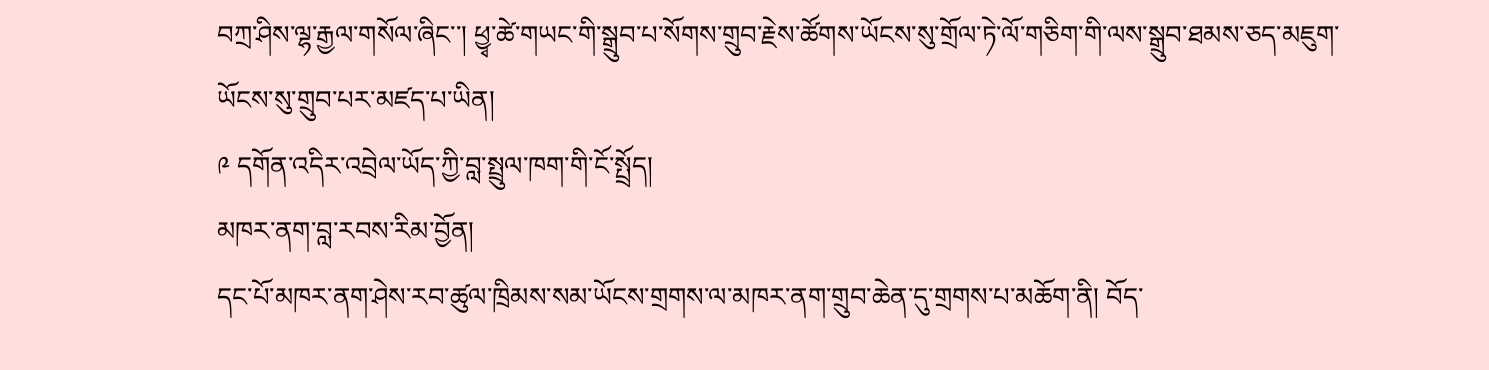བཀྲ་ཤིས་ལྷ་རྒྱལ་གསོལ་ཞིང་་། ཕྱྭ་ཚེ་གཡང་གི་སྒྲུབ་པ་སོགས་གྲུབ་རྗེས་ཚོགས་ཡོངས་སུ་གྲོལ་ཏེ་ལོ་གཅིག་གི་ལས་སྒྲུབ་ཐམས་ཅད་མཇུག་ཡོངས་སུ་གྲུབ་པར་མཛད་པ་ཡིན།
༩ དགོན་འདིར་འབྲེལ་ཡོད་ཀྱི་བླ་སྤྲུལ་ཁག་གི་ངོ་སྤྲོད།
མཁར་ནག་བླ་རབས་རིམ་བྱོན།
དང་པོ་མཁར་ནག་ཤེས་རབ་ཚུལ་ཁྲིམས་སམ་ཡོངས་གྲགས་ལ་མཁར་ནག་གྲུབ་ཆེན་དུ་གྲགས་པ་མཆོག་ནི། བོད་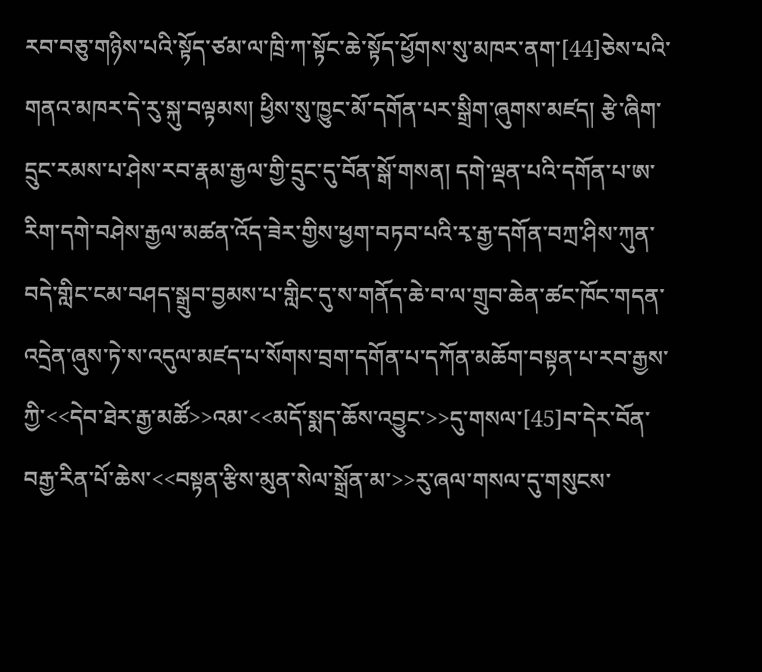རབ་བཅུ་གཉིས་པའི་སྟོད་ཙམ་ལ་ཁྲི་ཀ་སྟོང་ཆེ་སྟོད་ཕྱོགས་སུ་མཁར་ནག་[44]ཅེས་པའི་གནའ་མཁར་དེ་རུ་སྐུ་བལྟམས། ཕྱིས་སུ་ཁྱུང་མོ་དགོན་པར་སྒྲིག་ཞུགས་མཛད། རྩེ་ཞིག་དྲུང་རམས་པ་ཤེས་རབ་རྣམ་རྒྱལ་གྱི་དྲུང་དུ་བོན་སྒོ་གསན། དགེ་ལྡན་པའི་དགོན་པ་ཨ་རིག་དགེ་བཤེས་རྒྱལ་མཚན་འོད་ཟེར་གྱིས་ཕྱག་བཏབ་པའི་རྭ་རྒྱ་དགོན་བཀྲ་ཤིས་ཀུན་བདེ་གླིང་ངམ་བཤད་སྒྲུབ་བྱམས་པ་གླིང་དུ་ས་གནོད་ཆེ་བ་ལ་གྲུབ་ཆེན་ཚང་ཁོང་གདན་འདྲེན་ཞུས་ཏེ་ས་འདུལ་མཛད་པ་སོགས་བྲག་དགོན་པ་དཀོན་མཆོག་བསྟན་པ་རབ་རྒྱས་ཀྱི་<<དེབ་ཐེར་རྒྱ་མཚོ>>འམ་<<མདོ་སྨད་ཆོས་འབྱུང་>>དུ་གསལ་[45]བ་དེར་བོན་བརྒྱ་རིན་པོ་ཆེས་<<བསྟན་རྩིས་མུན་སེལ་སྒྲོན་མ་>>རུ་ཞལ་གསལ་དུ་གསུངས་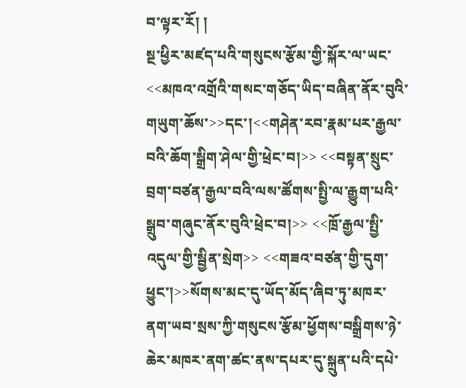བ་ལྟར་རོ། །
སྔ་ཕྱིར་མཛད་པའི་གསུངས་རྩོམ་གྱི་སྐོར་ལ་ཡང་<<མཁའ་འགྲོའི་གསང་གཅོད་ཡིད་བཞིན་ནོར་བུའི་གཡུག་ཆོས་>>དང་།<<གཤེན་རབ་རྣམ་པར་རྒྱལ་བའི་ཆོག་སྒྲིག་ཤེལ་གྱི་ཕྲེང་བ།>> <<བསྟན་སྲུང་བྲག་བཙན་རྒྱལ་བའི་ལས་ཚོགས་སྤྱི་ལ་རྒྱུག་པའི་སྒྲུབ་གཞུང་ནོར་བུའི་ཕྲེང་བ།>> <<ཁྲོ་རྒྱལ་སྤྱི་འདུལ་གྱི་སྦྱིན་སྲེག>> <<གཟའ་བཙན་གྱི་དུག་ཕྱུང་།>>སོགས་མང་དུ་ཡོད་མོད་ཞིབ་ཏུ་མཁར་ནག་ཡབ་སྲས་ཀྱི་གསུངས་རྩོམ་ཕྱོགས་བསྒྲིགས་ཉེ་ཆེར་མཁར་ནག་ཚང་ནས་དཔར་དུ་སྐྲུན་པའི་དཔེ་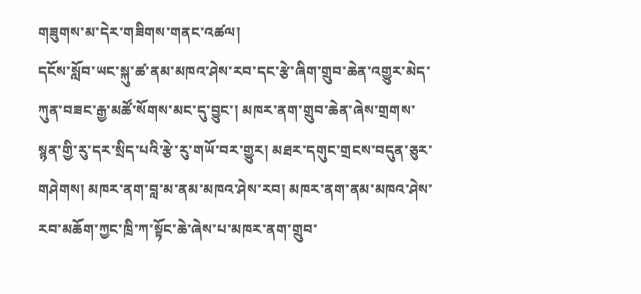གཟུགས་མ་དེར་གཟིགས་གནང་འཚལ།
དངོས་སློབ་ཡང་སྐུ་ཚ་ནམ་མཁའ་ཤེས་རབ་དང་རྩེ་ཞིག་གྲུབ་ཆེན་འགྱུར་མེད་ཀུན་བཟང་རྒྱ་མཚོ་སོགས་མང་དུ་བྱུང་། མཁར་ནག་གྲུབ་ཆེན་ཞེས་གྲགས་སྙན་གྱི་རུ་དར་སྲིད་པའི་རྩེ་རུ་གཡོ་བར་གྱུར། མཐར་དགུང་གྲངས་བདུན་ཅུར་གཤེགས། མཁར་ནག་བླ་མ་ནམ་མཁའ་ཤེས་རབ། མཁར་ནག་ནམ་མཁའ་ཤེས་རབ་མཆོག་ཀྱང་ཁྲི་ཀ་སྟོང་ཆེ་ཞེས་པ་མཁར་ནག་གྲུབ་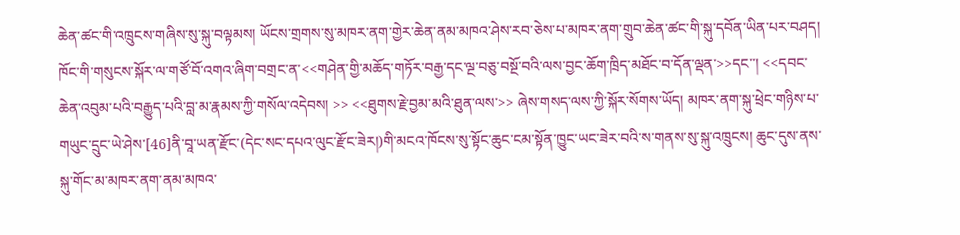ཆེན་ཚང་གི་འཁྲུངས་གཞིས་སུ་སྐུ་བལྟམས། ཡོངས་གྲགས་སུ་མཁར་ནག་གྱེར་ཆེན་ནམ་མཁའ་ཤེས་རབ་ཅེས་པ་མཁར་ནག་གྲུབ་ཆེན་ཚང་གི་སྐུ་དབོན་ཡིན་པར་བཤད།
ཁོང་གི་གསུངས་སྐོར་ལ་གཙོ་བོ་འགའ་ཞིག་བགྲང་ན་<<གཤེན་གྱི་མཆོད་གཏོར་བརྒྱ་དང་ལྔ་བཅུ་བསྔོ་བའི་ལས་བྱང་ཆོག་ཁྲིད་མཐོང་བ་དོན་ལྡན་>>དང་་། <<དབང་ཆེན་འབུམ་པའི་བརྒྱུད་པའི་བླ་མ་རྣམས་ཀྱི་གསོལ་འདེབས། >> <<ཐུགས་རྗེ་བྱམ་མའི་ཐུན་ལས་>> ཞེས་གསད་ལས་ཀྱི་སྐོར་སོགས་ཡོད། མཁར་ནག་སྐུ་ཕྲེང་གཉིས་པ་གཡུང་དྲུང་ཡེ་ཤེས་[46]ནི་བཱ་ཡན་རྫོང་(དེང་སང་དཔའ་ལུང་རྫོང་ཟེར།)གི་མངའ་ཁོངས་སུ་སྟོང་ཆུང་ངམ་སྟོན་ཁྱུང་ཡང་ཟེར་བའི་ས་གནས་སུ་སྐུ་འཁྲུངས། ཆུང་དུས་ནས་སྐུ་གོང་མ་མཁར་ནག་ནམ་མཁའ་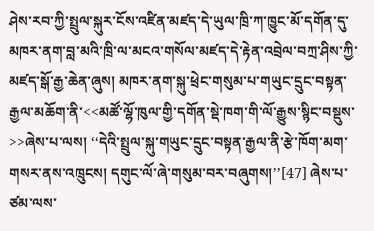ཤེས་རབ་ཀྱི་སྤྲུལ་སྐུར་ངོས་འཛིན་མཛད་དེ་ཡུལ་ཁྲི་ཀ་ཁྱུང་མོ་དགོན་དུ་མཁར་ནག་བླ་མའི་ཁྲི་ལ་མངའ་གསོལ་མཛད་དེ་རྟེན་འབྲེལ་བཀྲ་ཤིས་ཀྱི་མཛད་སྒོ་རྒྱ་ཆེན་ཞུས། མཁར་ནག་སྐུ་ཕྲེང་གསུམ་པ་གཡུང་དྲུང་བསྟན་རྒྱལ་མཆོག་ནི་<<མཚོ་ལྷོ་ཁུལ་གྱི་དགོན་སྡེ་ཁག་གི་ལོ་རྒྱུས་སྙིང་བསྡུས་>>ཞེས་པ་ལས། ‘‘དེའི་སྤྲུལ་སྐུ་གཡུང་དྲུང་བསྟན་རྒྱལ་ནི་རྩེ་ཁོག་མག་གསར་ནས་འཁྲུངས། དགུང་ལོ་ཞེ་གསུམ་བར་བཞུགས།’’[47] ཞེས་པ་ཙམ་ལས་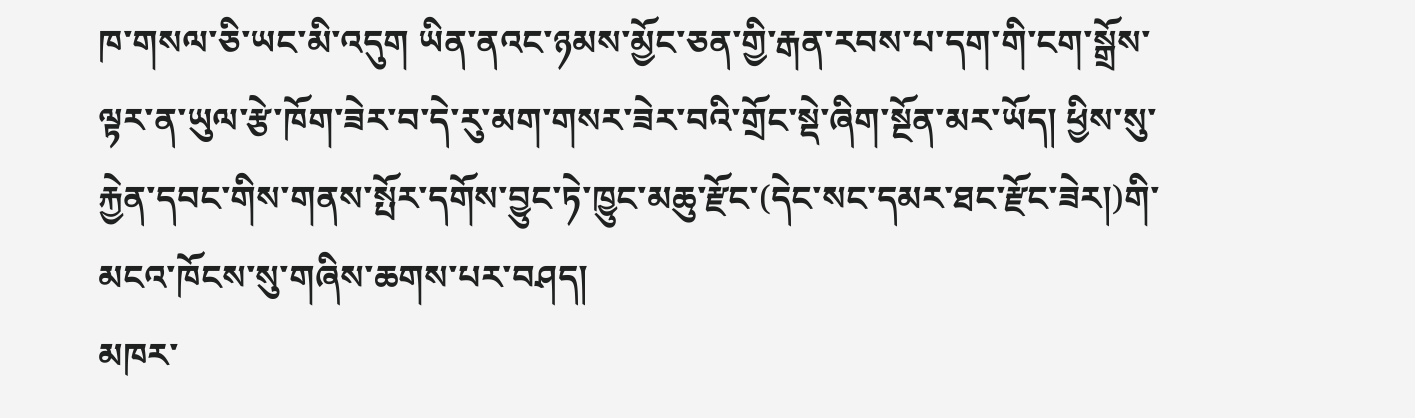ཁ་གསལ་ཅི་ཡང་མི་འདུག ཡིན་ནའང་ཉམས་མྱོང་ཅན་གྱི་རྒན་རབས་པ་དག་གི་ངག་སྒྲོས་ལྟར་ན་ཡུལ་རྩེ་ཁོག་ཟེར་བ་དེ་རུ་མག་གསར་ཟེར་བའི་གྲོང་སྡེ་ཞིག་སྔོན་མར་ཡོད། ཕྱིས་སུ་རྐྱེན་དབང་གིས་གནས་སྤོར་དགོས་བྱུང་ཏེ་ཁྱུང་མཆུ་རྫོང་(དེང་སང་དམར་ཐང་རྫོང་ཟེར།)གི་མངའ་ཁོངས་སུ་གཞིས་ཆགས་པར་བཤད།
མཁར་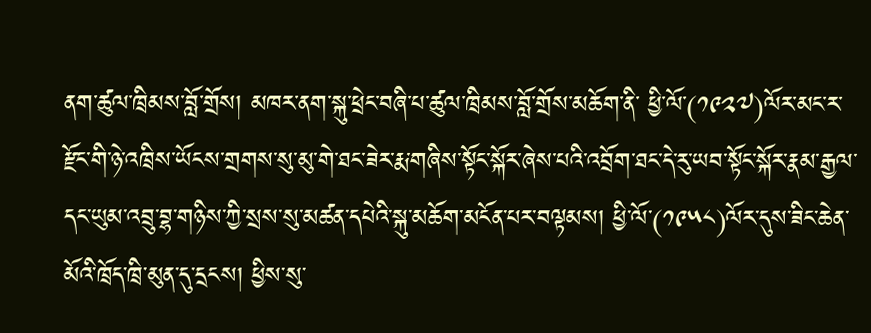ནག་ཚུལ་ཁྲིམས་བློ་གྲོས། མཁར་ནག་སྐུ་ཕྲེང་བཞི་པ་ཚུལ་ཁྲིམས་བློ་གྲོས་མཆོག་ནི་ ཕྱི་ལོ་(༡༩༢༧)ལོར་མང་ར་རྫོང་གི་ཉེ་འཁྲིས་ཡོངས་གྲགས་སུ་མུ་གེ་ཐང་ཟེར་རྨ་གཞིས་སྟོང་སྐོར་ཞེས་པའི་འབྲོག་ཐང་དེ་རུ་ཡབ་སྟོང་སྐོར་རྣམ་རྒྱལ་དང་ཡུམ་འབྲུ་བྷ་གཉིས་ཀྱི་སྲས་སུ་མཚན་དཔེའི་སྐུ་མཆོག་མངོན་པར་བལྟམས། ཕྱི་ལོ་(༡༩༥༨)ལོར་དུས་ཟིང་ཆེན་མོའི་ཁྲོད་ཁྲི་མུན་དུ་དྲངས། ཕྱིས་སུ་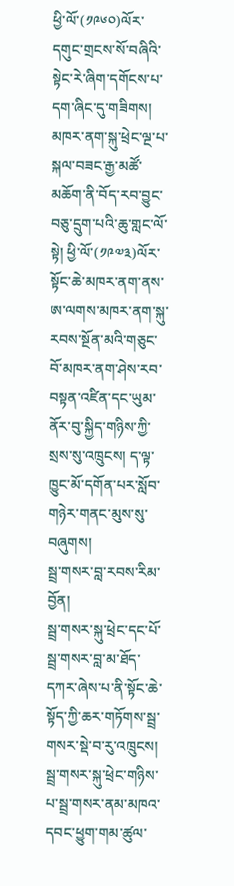ཕྱི་ལོ་(༡༩༦༠)ལོར་དགུང་གྲངས་སོ་བཞིའི་སྟེང་རེ་ཞིག་དགོངས་པ་དག་ཞིང་དུ་གཟིགས། མཁར་ནག་སྐུ་ཕྲེང་ལྔ་པ་སྐལ་བཟང་རྒྱ་མཚོ་མཆོག་ནི་བོད་རབ་བྱུང་བཅུ་དྲུག་པའི་ཆུ་གླང་ལོ་སྟེ། ཕྱི་ལོ་(༡༩༧༣)ལོར་སྟོང་ཆེ་མཁར་ནག་ནས་ཨ་ལགས་མཁར་ནག་སྐུ་རབས་སྔོན་མའི་གཅུང་བོ་མཁར་ནག་ཤེས་རབ་བསྟན་འཛིན་དང་ཡུམ་ནོར་བུ་སྐྱིད་གཉིས་ཀྱི་སྲས་སུ་འཁྲུངས། ད་ལྟ་ཁྱུང་མོ་དགོན་པར་སློབ་གཉེར་གནང་མུས་སུ་བཞུགས།
སྦྲ་གསར་བླ་རབས་རིམ་བྱོན།
སྦྲ་གསར་སྐུ་ཕྲེང་དང་པོ་སྦྲ་གསར་བླ་མ་ཐོད་དཀར་ཞེས་པ་ནི་སྟོང་ཆེ་སྟོད་ཀྱི་ཆར་གཏོགས་སྦྲ་གསར་སྡེ་བ་རུ་འཁྲུངས། སྦྲ་གསར་སྐུ་ཕྲེང་གཉིས་པ་སྦྲ་གསར་ནམ་མཁའ་དབང་ཕྱུག་གམ་ཚུལ་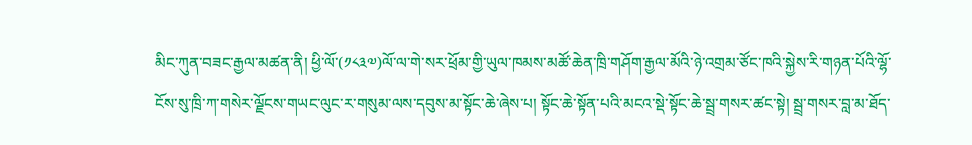མིང་ཀུན་བཟང་རྒྱལ་མཚན་ནི། ཕྱི་ལོ་(༡༨༣༧)ལོ་ལ་གེ་སར་ཕྲོམ་གྱི་ཡུལ་ཁམས་མཚོ་ཆེན་ཁྲི་གཤོག་རྒྱལ་མོའི་ཉེ་འགྲམ་ཙོང་ཁའི་སྐྱེས་རི་གཉན་པོའི་ལྷོ་ངོས་སུ་ཁྲི་ཀ་གསེར་ལྗོངས་གཡང་ལུང་ར་གསུམ་ལས་དབུས་མ་སྟོང་ཆེ་ཞེས་པ། སྟོང་ཆེ་སྟོན་པའི་མངའ་སྡེ་སྟོང་ཆེ་སྦྲ་གསར་ཚང་སྟེ། སྦྲ་གསར་བླ་མ་ཐོད་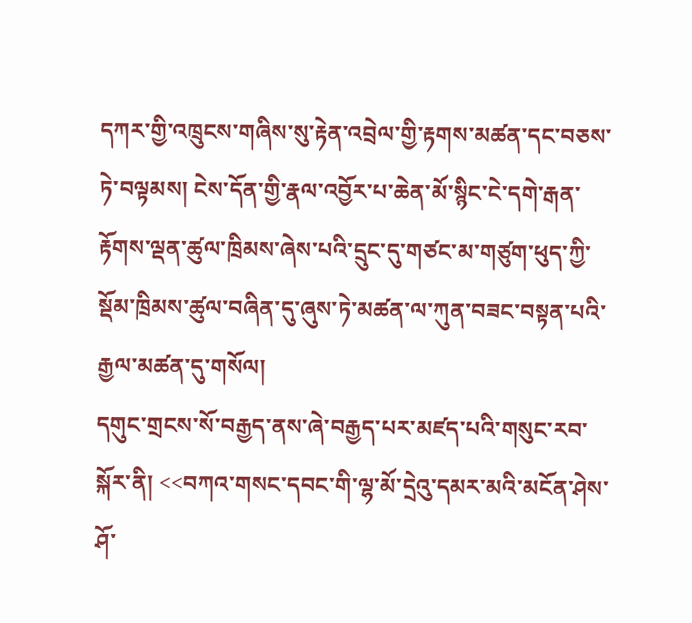དཀར་གྱི་འཁྲུངས་གཞིས་སུ་རྟེན་འབྲེལ་གྱི་རྟགས་མཚན་དང་བཅས་ཏེ་བལྟམས། ངེས་དོན་གྱི་རྣལ་འབྱོར་པ་ཆེན་མོ་སྙིང་ངེ་དགེ་རྒན་རྟོགས་ལྡན་ཚུལ་ཁྲིམས་ཞེས་པའི་དྲུང་དུ་གཙང་མ་གཙུག་ཕུད་ཀྱི་སྡོམ་ཁྲིམས་ཚུལ་བཞིན་དུ་ཞུས་ཏེ་མཚན་ལ་ཀུན་བཟང་བསྟན་པའི་རྒྱལ་མཚན་དུ་གསོལ།
དགུང་གྲངས་སོ་བརྒྱད་ནས་ཞེ་བརྒྱད་པར་མཛད་པའི་གསུང་རབ་སྐོར་ནི། <<བཀའ་གསང་དབང་གི་ལྷ་མོ་དྲེའུ་དམར་མའི་མངོན་ཤེས་ཤོ་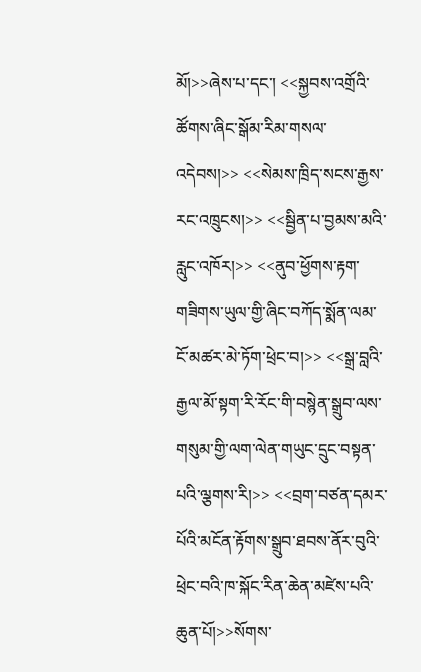མོ།>>ཞེས་པ་དང་། <<སྐྱབས་འགྲོའི་ཚོགས་ཞིང་སྒོམ་རིམ་གསལ་འདེབས།>> <<སེམས་ཁྲིད་སངས་རྒྱས་རང་འཁྲུངས།>> <<སྦྱིན་པ་བྱམས་མའི་རླུང་འཁོར།>> <<ནུབ་ཕྱོགས་རྟག་གཟིགས་ཡུལ་གྱི་ཞིང་བཀོད་སྨོན་ལམ་ངོ་མཚར་མེ་ཏོག་ཕྲེང་བ།>> <<སྒྲ་བླའི་རྒྱལ་མོ་སྟག་རི་རོང་གི་བསྙེན་སྒྲུབ་ལས་གསུམ་གྱི་ལག་ལེན་གཡུང་དྲུང་བསྟན་པའི་ལྕགས་རི།>> <<བྲག་བཙན་དམར་པོའི་མངོན་རྟོགས་སྒྲུབ་ཐབས་ནོར་བུའི་ཕྲེང་བའི་ཁ་སྐོང་རིན་ཆེན་མཛེས་པའི་ཆུན་པོ།>>སོགས་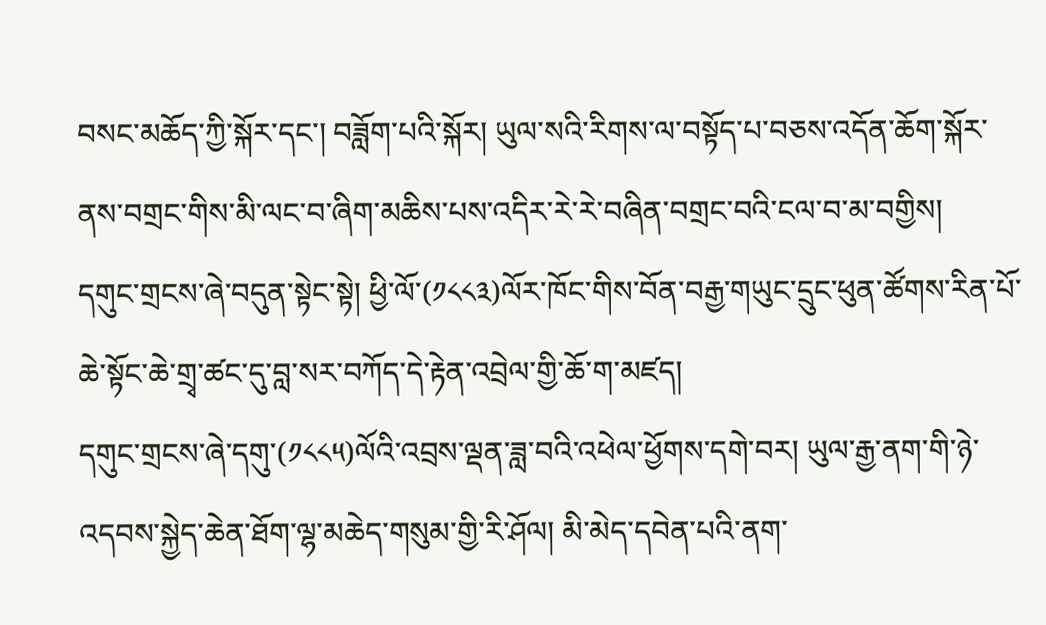བསང་མཆོད་ཀྱི་སྐོར་དང་། བཟློག་པའི་སྐོར། ཡུལ་སའི་རིགས་ལ་བསྟོད་པ་བཅས་འདོན་ཆོག་སྐོར་ནས་བགྲང་གིས་མི་ལང་བ་ཞིག་མཆིས་པས་འདིར་རེ་རེ་བཞིན་བགྲང་བའི་ངལ་བ་མ་བགྱིས།
དགུང་གྲངས་ཞེ་བདུན་སྟེང་སྟེ། ཕྱི་ལོ་(༡༨༨༣)ལོར་ཁོང་གིས་བོན་བརྒྱ་གཡུང་དྲུང་ཕུན་ཚོགས་རིན་པོ་ཆེ་སྟོང་ཆེ་གྲྭ་ཚང་དུ་བླ་སར་བཀོད་དེ་རྟེན་འབྲེལ་གྱི་ཆོ་ག་མཛད།
དགུང་གྲངས་ཞེ་དགུ་(༡༨༨༥)ལོའི་འབྲས་ལྡན་ཟླ་བའི་འཕེལ་ཕྱོགས་དགེ་བར། ཡུལ་རྒྱ་ནག་གི་ཉེ་འདབས་སྐྱེད་ཆེན་ཐོག་ལྷ་མཆེད་གསུམ་གྱི་རི་ཤོལ། མི་མེད་དབེན་པའི་ནག་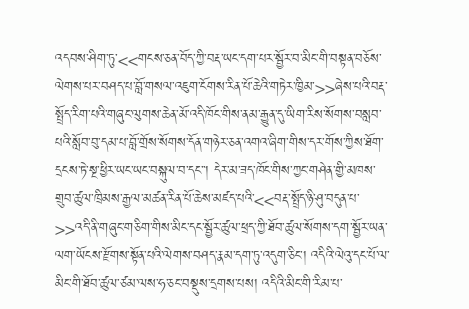འདབས་ཤིག་ཏུ་<<གངས་ཅན་བོད་ཀྱི་བརྡ་ཡང་དག་པར་སྦྱོར་བ་མིང་གི་བསྟན་བཅོས་ལེགས་པར་བཤད་པ་བློ་གསལ་འཇུག་ངོགས་རིན་པོ་ཆེའི་གཏེར་ཁྱིམ་>>ཞེས་པའི་བརྡ་སྤྲོད་རིག་པའི་གཞུང་ལུགས་ཆེན་མོ་འདི་ཁོང་གིས་ནམ་རྒྱུན་དུ་ཡིག་རིས་སོགས་བསླབ་པའི་སློབ་བུ་དམ་པ་བློ་གྲོས་སོགས་དོན་གཉེར་ཅན་འགའ་ཞིག་གིས་དར་གོས་ཀྱིས་ཐོག་དྲངས་ཏེ་སྔ་ཕྱིར་ཡང་ཡང་བསྐུལ་བ་དང་་། དེར་མ་ཟད་ཁོང་གིས་ཀྱང་གཤེན་གྱི་མཁས་གྲུབ་ཚུལ་ཁྲིམས་རྒྱལ་མཚན་རིན་པོ་ཆེས་མཛད་པའི་<<བརྡ་སྤྲོད་ཉི་ཤུ་བདུན་པ་>>འདི་ནི་གཞུང་གཅིག་གིས་མིང་དང་སྦྱོར་ཚུལ་ཕྲད་ཀྱི་ཐོབ་ཚུལ་སོགས་དག་སྦྱོར་ཡན་ལག་ཡོངས་རྫོགས་སྟོན་པའི་ལེགས་བཤད་རྣམ་དག་ཏུ་འདུག་ཅིང་། འདིའི་ལེའུ་དང་པོ་ལ་མིང་གི་ཐོབ་ཚུལ་ཙམ་ལས་ཧ་ཅང་བསྡུས་དྲགས་པས། འདིའི་མིང་གི་རིམ་པ་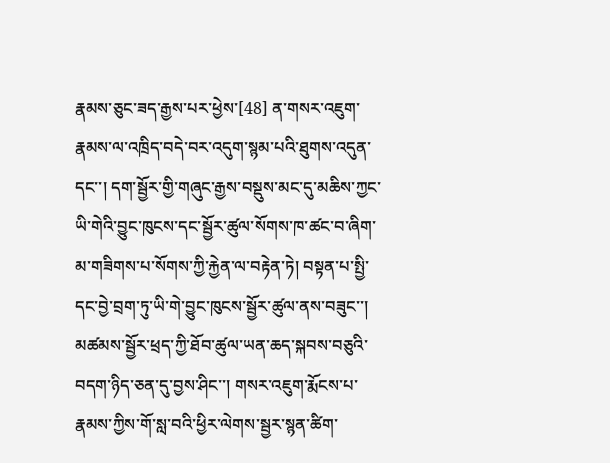རྣམས་ཅུང་ཟད་རྒྱས་པར་ཕྱེས་[48] ན་གསར་འཇུག་རྣམས་ལ་འཁྲིད་བདེ་བར་འདུག་སྙམ་པའི་ཐུགས་འདུན་དང་་། དག་སྦྱོར་གྱི་གཞུང་རྒྱས་བསྡུས་མང་དུ་མཆིས་ཀྱང་ཡི་གེའི་བྱུང་ཁུངས་དང་སྦྱོར་ཚུལ་སོགས་ཁ་ཚང་བ་ཞིག་མ་གཟིགས་པ་སོགས་ཀྱི་རྐྱེན་ལ་བརྟེན་ཏེ། བསྟན་པ་སྤྱི་དང་བྱེ་བྲག་ཏུ་ཡི་གེ་བྱུང་ཁུངས་སྦྱོར་ཚུལ་ནས་བཟུང་་། མཚམས་སྦྱོར་ཕྲད་ཀྱི་ཐོབ་ཚུལ་ཡན་ཆད་སྐབས་བཅུའི་བདག་ཉིད་ཅན་དུ་བྱས་ཤིང་་། གསར་འཇུག་རྨོངས་པ་རྣམས་ཀྱིས་གོ་སླ་བའི་ཕྱིར་ལེགས་སྦྱར་སྙན་ཚིག་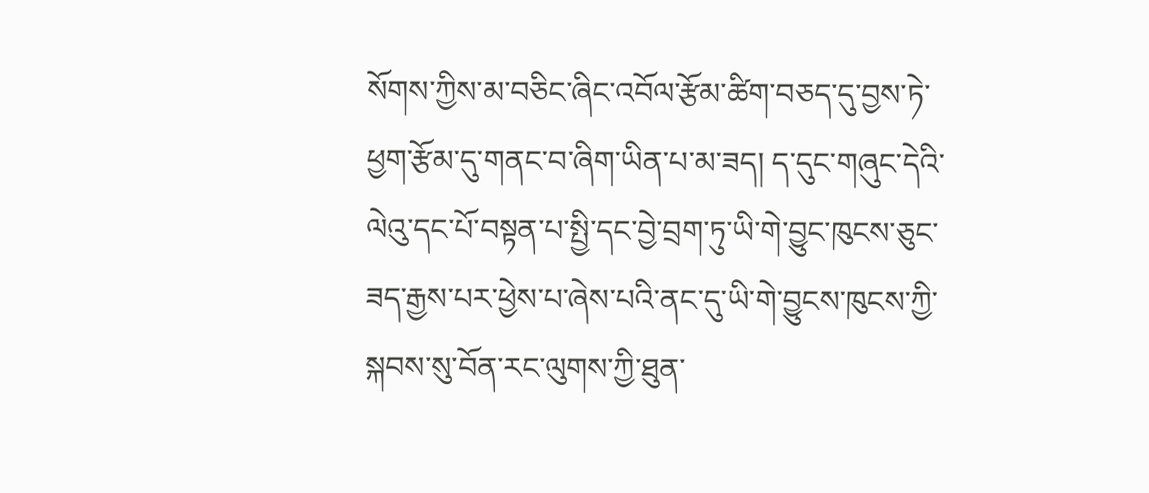སོགས་ཀྱིས་མ་བཅིང་ཞིང་འབོལ་རྩོམ་ཚིག་བཅད་དུ་བྱས་ཏེ་ཕྱག་རྩོམ་དུ་གནང་བ་ཞིག་ཡིན་པ་མ་ཟད། ད་དུང་གཞུང་དེའི་ལེའུ་དང་པོ་བསྟན་པ་སྤྱི་དང་བྱེ་བྲག་ཏུ་ཡི་གེ་བྱུང་ཁུངས་ཅུང་ཟད་རྒྱས་པར་ཕྱེས་པ་ཞེས་པའི་ནང་དུ་ཡི་གེ་བྱུངས་ཁུངས་ཀྱི་སྐབས་སུ་བོན་རང་ལུགས་ཀྱི་ཐུན་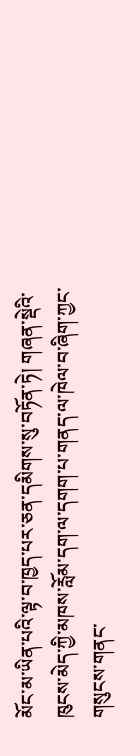མོང་མ་ཡིན་པའི་ལྟ་བ་ཁྱད་པར་ཅན་དམིགས་སུ་བཏོན་ཏེ། གཞན་སྡེའི་ཁུངས་མེད་ཀྱི་མཁས་རློམ་དག་ལ་དགག་པ་གནད་ལ་ཁེལ་བ་ཞིག་ཀྱང་གསུངས་གནང་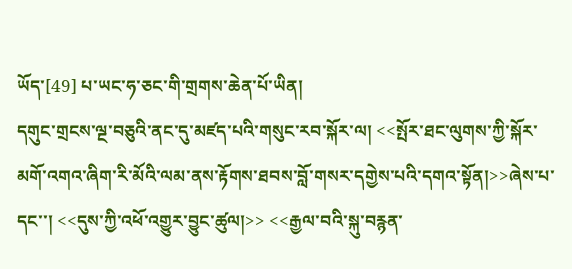ཡོད་[49] པ་ཡང་ཧ་ཅང་གི་གྲགས་ཆེན་པོ་ཡིན།
དགུང་གྲངས་ལྔ་བཅུའི་ནང་དུ་མཛད་པའི་གསུང་རབ་སྐོར་ལ། <<སྤོར་ཐང་ལུགས་ཀྱི་སྐོར་མགོ་འགའ་ཞིག་རི་མོའི་ལམ་ནས་རྟོགས་ཐབས་བློ་གསར་དགྱེས་པའི་དགའ་སྟོན།>>ཞེས་པ་དང་་། <<དུས་ཀྱི་འཕོ་འགྱུར་བྱུང་ཚུལ།>> <<རྒྱལ་བའི་སྐུ་བརྙན་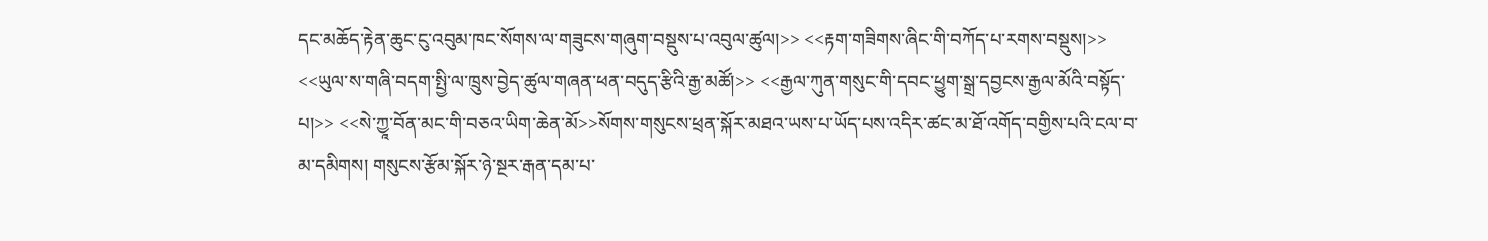དང་མཆོད་རྟེན་ཆུང་ངུ་འབུམ་ཁང་སོགས་ལ་གཟུངས་གཞུག་བསྡུས་པ་འབུལ་ཚུལ།>> <<རྟག་གཟིགས་ཞིང་གི་བཀོད་པ་རགས་བསྡུས།>> <<ཡུལ་ས་གཞི་བདག་སྤྱི་ལ་ཁྲུས་བྱེད་ཚུལ་གཞན་ཕན་བདུད་རྩིའི་རྒྱ་མཚོ།>> <<རྒྱལ་ཀུན་གསུང་གི་དབང་ཕྱུག་སྒྲ་དབྱངས་རྒྱལ་མོའི་བསྟོད་པ།>> <<སེ་ཀྱཱ་བོན་མང་གི་བཅའ་ཡིག་ཆེན་མོ>>སོགས་གསུངས་ཕྲན་སྐོར་མཐའ་ཡས་པ་ཡོད་པས་འདིར་ཚང་མ་ཐོ་འགོད་བགྱིས་པའི་ངལ་བ་མ་དམིགས། གསུངས་རྩོམ་སྐོར་ཉེ་སྔར་རྒན་དམ་པ་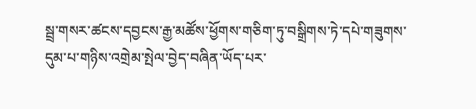སྦྲ་གསར་ཚངས་དབྱངས་རྒྱ་མཚོས་ཕྱོགས་གཅིག་ཏུ་བསྒྲིགས་ཏེ་དཔེ་གཟུགས་དུམ་པ་གཉིས་འགྲེམ་སྤེལ་བྱེད་བཞིན་ཡོད་པར་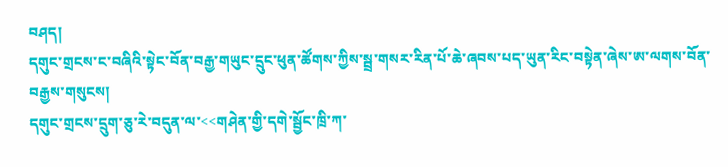བཤད།
དགུང་གྲངས་ང་བཞིའི་སྟེང་བོན་བརྒྱ་གཡུང་དྲུང་ཕུན་ཚོགས་ཀྱིས་སྦྲ་གསར་རིན་པོ་ཆེ་ཞབས་པད་ཡུན་རིང་བསྟེན་ཞེས་ཨ་ལགས་བོན་བརྒྱས་གསུངས།
དགུང་གྲངས་དྲུག་ཅུ་རེ་བདུན་ལ་<<གཤེན་གྱི་དགེ་སྦྱོང་ཁྲི་ཀ་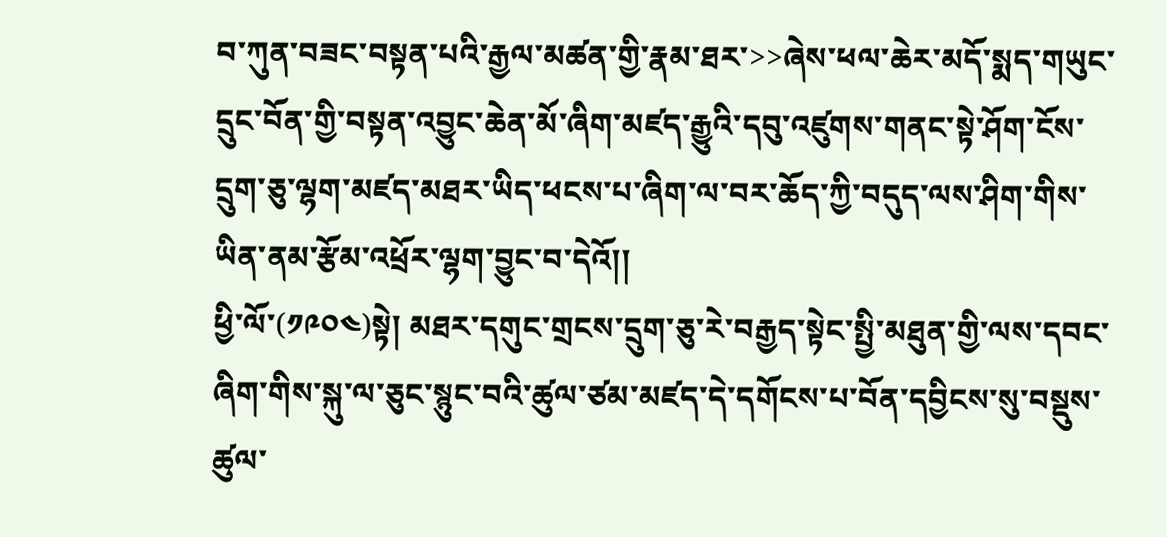བ་ཀུན་བཟང་བསྟན་པའི་རྒྱལ་མཚན་གྱི་རྣམ་ཐར་>>ཞེས་ཕལ་ཆེར་མདོ་སྨད་གཡུང་དྲུང་བོན་གྱི་བསྟན་འབྱུང་ཆེན་མོ་ཞིག་མཛད་རྒྱུའི་དབུ་འཛུགས་གནང་སྟེ་ཤོག་ངོས་དྲུག་ཅུ་ལྷག་མཛད་མཐར་ཡིད་ཕངས་པ་ཞིག་ལ་བར་ཆོད་ཀྱི་བདུད་ལས་ཤིག་གིས་ཡིན་ནམ་རྩོམ་འཕྲོར་ལྷག་བྱུང་བ་དེའོ།།
ཕྱི་ལོ་(༡༩༠༤)སྟེ། མཐར་དགུང་གྲངས་དྲུག་ཅུ་རེ་བརྒྱད་སྟེང་སྤྱི་མཐུན་གྱི་ལས་དབང་ཞིག་གིས་སྐུ་ལ་ཅུང་སྙུང་བའི་ཚུལ་ཙམ་མཛད་དེ་དགོངས་པ་བོན་དབྱིངས་སུ་བསྡུས་ཚུལ་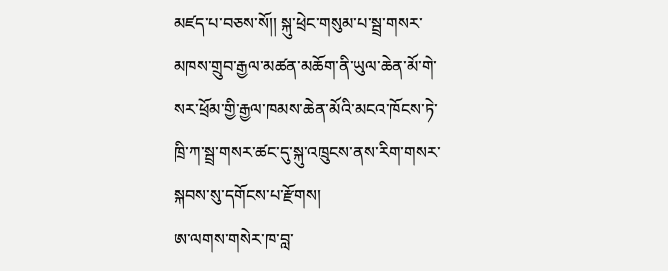མཛད་པ་བཅས་སོ།། སྐུ་ཕྲེང་གསུམ་པ་སྦྲ་གསར་མཁས་གྲུབ་རྒྱལ་མཚན་མཆོག་ནི་ཡུལ་ཆེན་མོ་གེ་སར་ཕྲོམ་གྱི་རྒྱལ་ཁམས་ཆེན་མོའི་མངའ་ཁོངས་ཏེ་ཁྲི་ཀ་སྦྲ་གསར་ཚང་དུ་སྐུ་འཁྲུངས་ནས་རིག་གསར་སྐབས་སུ་དགོངས་པ་རྫོགས།
ཨ་ལགས་གསེར་ཁ་བླ་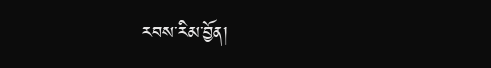རབས་རིམ་བྱོན།